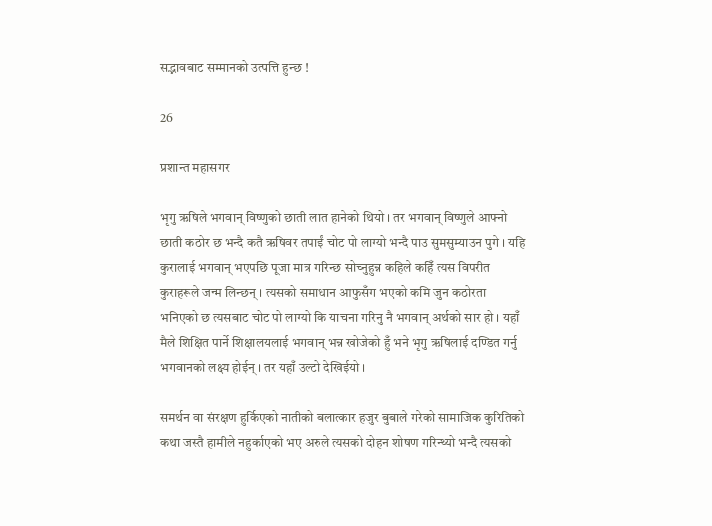सद्भावबाट सम्मानको उत्पत्ति हुन्छ !

26

प्रशान्त महासगर

भृगु ऋषिले भगवान् विष्णुको छाती लात हानेको थियो । तर भगवान् विष्णुले आफ्नो छाती कठोर छ भन्दै कतै ऋषिवर तपाईं चोट पो लाग्यो भन्दै पाउ सुमसुम्याउन पुगे । यहि कुरालाई भगवान् भएपछि पूजा मात्र गरिन्छ सोच्नुहुन्न कहिले कहिँ त्यस विपरीत कुराहरूले जन्म लिन्छन् । त्यसको समाधान आफुसँग भएको कमि जुन कठोरता भनिएको छ त्यसबाट चोट पो लाग्यो कि याचना गरिनु नै भगवान् अर्थको सार हो । यहाँ मैले शिक्षित पार्ने शिक्षालयलाई भगवान् भन्न खोजेको हुँ भने भृगु ऋषिलाई दण्डित गर्नु भगवानको लक्ष्य होईन् । तर यहाँ उल्टो देखिईयो ।

समर्थन वा संरक्षण हुर्किएको नातीको बलात्कार हजुर बुबाले गरेको सामाजिक कुरितिको कथा जस्तै हामीले नहुर्काएको भए अरुले त्यसको दोहन शोषण गरिन्थ्यो भन्दै त्यसको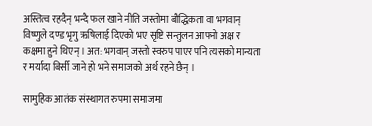अस्तित्व रहदैन् भन्दै फल खाने नीति जस्तोमा बौद्धिकता वा भगवान् विष्णुले दण्ड भृगु ऋषिलाई दिएको भए सृष्टि सन्तुलन आफ्नो अक्ष र कक्षमा हुने थिएन् । अत: भगवान् जस्तो स्वरुप पाएर पनि त्यसको मान्यता र मर्यादा बिर्सी जाने हो भने समाजको अर्थ रहने छैन् ।

सामुहिक आतंक संस्थागत रुपमा समाजमा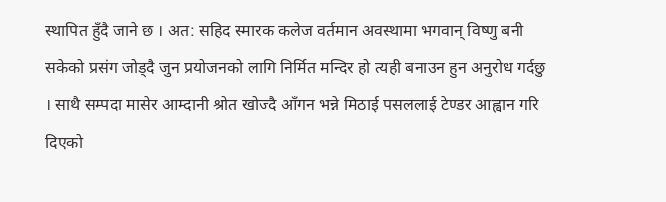स्थापित हुँदै जाने छ । अत: सहिद स्मारक कलेज वर्तमान अवस्थामा भगवान् विष्णु बनी सकेको प्रसंग जोड्दै जुन प्रयोजनको लागि निर्मित मन्दिर हो त्यही बनाउन हुन अनुरोध गर्दछु । साथै सम्पदा मासेर आम्दानी श्रोत खोज्दै आँगन भन्ने मिठाई पसललाई टेण्डर आह्वान गरि दिएको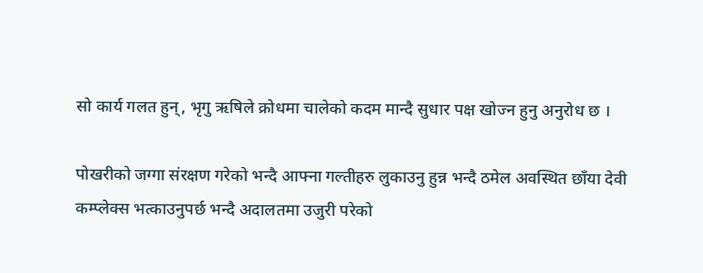सो कार्य गलत हुन्, भृगु ऋषिले क्रोधमा चालेको कदम मान्दै सुधार पक्ष खोज्न हुनु अनुरोध छ ।

पोखरीको जग्गा संरक्षण गरेको भन्दै आफ्ना गल्तीहरु लुकाउनु हुन्न भन्दै ठमेल अवस्थित छाँया देवी कम्प्लेक्स भत्काउनुपर्छ भन्दै अदालतमा उजुरी परेको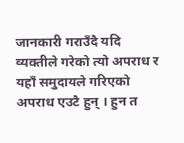जानकारी गराउँदै यदि व्यक्तीले गरेको त्यो अपराध र यहाँ समुदायले गरिएको अपराध एउटै हुन् । हुन त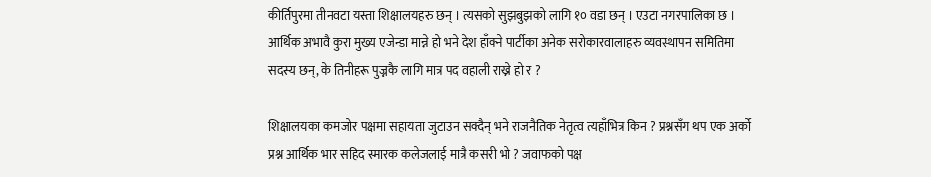कीर्तिपुरमा तीनवटा यस्ता शिक्षालयहरु छन् । त्यसको सुझबुझको लागि १० वडा छन् । एउटा नगरपालिका छ । आर्थिक अभावै कुरा मुख्य एजेन्डा मान्ने हो भने देश हाँक्ने पार्टीका अनेक सरोकारवालाहरु व्यवस्थापन समितिमा सदस्य छन्, के तिनीहरू पुज्नकै लागि मात्र पद वहाली राख्ने हो र ?

शिक्षालयका कमजोर पक्षमा सहायता जुटाउन सक्दैन् भने राजनैतिक नेतृत्व त्यहाँभित्र किन ? प्रश्नसँग थप एक अर्को प्रश्न आर्थिक भार सहिद स्मारक कलेजलाई मात्रै कसरी भो ? जवाफको पक्ष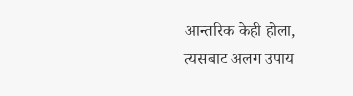आन्तरिक केही होला, त्यसबाट अलग उपाय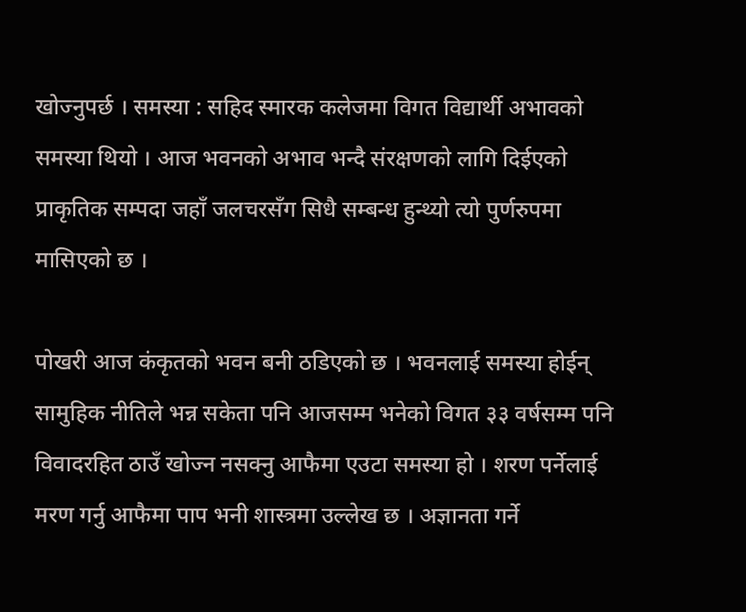खोज्नुपर्छ । समस्या : सहिद स्मारक कलेजमा विगत विद्यार्थी अभावको समस्या थियो । आज भवनको अभाव भन्दै संरक्षणको लागि दिईएको प्राकृतिक सम्पदा जहाँ जलचरसँग सिधै सम्बन्ध हुन्थ्यो त्यो पुर्णरुपमा मासिएको छ ।

पोखरी आज कंकृतको भवन बनी ठडिएको छ । भवनलाई समस्या होईन् सामुहिक नीतिले भन्न सकेता पनि आजसम्म भनेको विगत ३३ वर्षसम्म पनि विवादरहित ठाउँ खोज्न नसक्नु आफैमा एउटा समस्या हो । शरण पर्नेलाई मरण गर्नु आफैमा पाप भनी शास्त्रमा उल्लेख छ । अज्ञानता गर्ने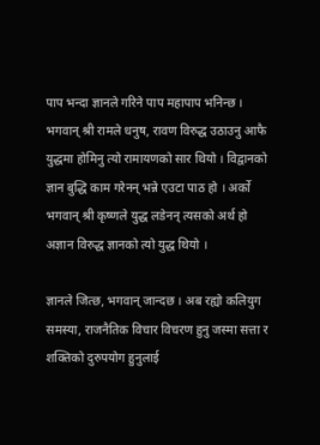पाप भन्दा ज्ञानले गरिने पाप महापाप भनिन्छ । भगवान् श्री रामले धनुष, रावण विरुद्ध उठाउनु आफै युद्धमा होमिनु त्यो रामायणको सार थियो । विद्वानको ज्ञान बुद्धि काम गरेनन् भन्ने एउटा पाठ हो । अर्को भगवान् श्री कृष्णले युद्ध लडेनन् त्यसको अर्थ हो अज्ञान विरुद्ध ज्ञानको त्यो युद्ध थियो ।

ज्ञानले जित्छ, भगवान् जान्दछ । अब रह्यो कलियुग समस्या, राजनैतिक विचार विचरण हुनु जस्मा सत्ता र शक्तिको दुरुपयोग हुनुलाई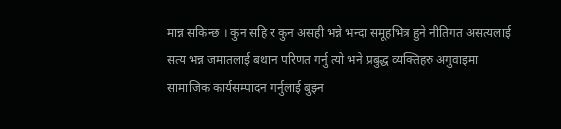मान्न सकिन्छ । कुन सहि र कुन असही भन्ने भन्दा समूहभित्र हुने नीतिगत असत्यलाई सत्य भन्न जमातलाई बथान परिणत गर्नु त्यो भने प्रबुद्ध व्यक्तिहरु अगुवाइमा सामाजिक कार्यसम्पादन गर्नुलाई बुझ्न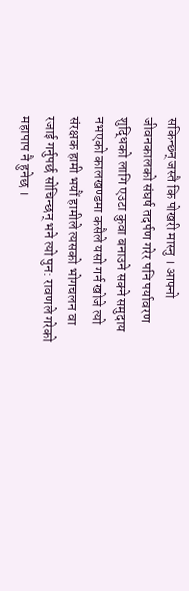सकिन्छ्न् जस्तै कि पोखरी मास्नु । आफ्नो जीवनकालको संघर्ष तदर्पण गरेर पनि पर्यावरण शुद्धिको लागि एउटा कुवा बनाउने सक्ने समुदाय नभएको कालखण्डमा कसैले यसो गर्न खोजे त्यो संरक्षक हामी भयौं हामीले त्यसको भोगचलन वा रजाई गर्नुपर्छ सोचिन्छन् भने त्यो पुन: रावणले गरेको महापाप नै हुनेछ ।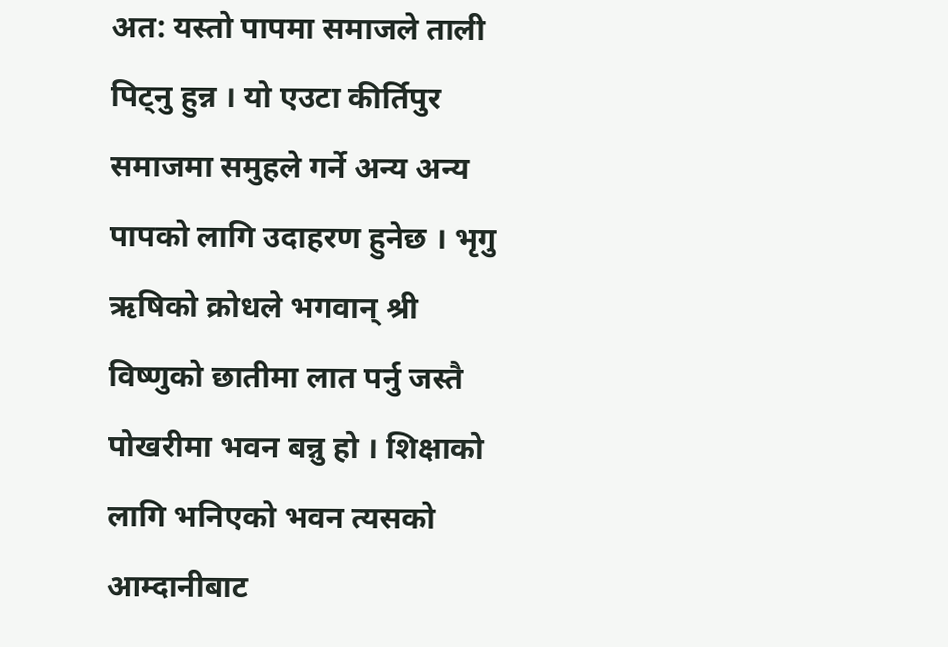अत: यस्तो पापमा समाजले ताली पिट्नु हुन्न । यो एउटा कीर्तिपुर समाजमा समुहले गर्ने अन्य अन्य पापको लागि उदाहरण हुनेछ । भृगु ऋषिको क्रोधले भगवान् श्री विष्णुको छातीमा लात पर्नु जस्तै पोखरीमा भवन बन्नु हो । शिक्षाको लागि भनिएको भवन त्यसको आम्दानीबाट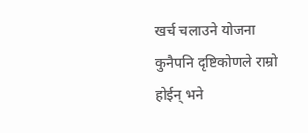खर्च चलाउने योजना कुनैपनि दृष्टिकोणले राम्रो होईन् भने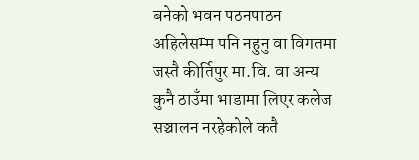बनेको भवन पठनपाठन अहिलेसम्म पनि नहुनु वा विगतमा जस्तै कीर्तिपुर मा.वि. वा अन्य कुनै ठाउँमा भाडामा लिएर कलेज सञ्चालन नरहेकोले कतै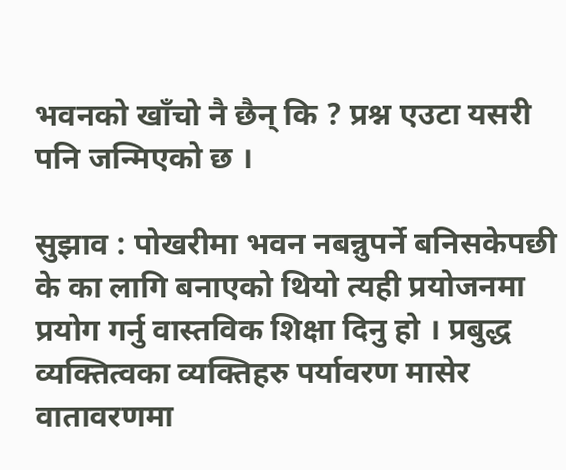भवनको खाँचो नै छैन् कि ? प्रश्न एउटा यसरी पनि जन्मिएको छ ।

सुझाव : पोखरीमा भवन नबन्नुपर्ने बनिसकेपछी के का लागि बनाएको थियो त्यही प्रयोजनमा प्रयोग गर्नु वास्तविक शिक्षा दिनु हो । प्रबुद्ध व्यक्तित्वका व्यक्तिहरु पर्यावरण मासेर वातावरणमा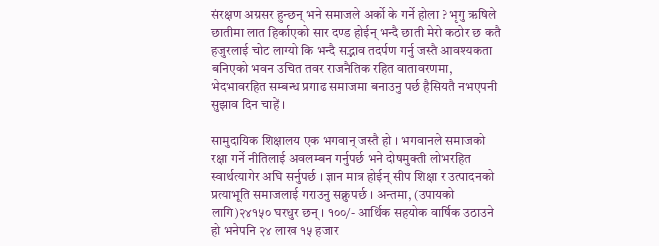संरक्षण अग्रसर हुन्छन् भने समाजले अर्को के गर्ने होला ? भृगु ऋषिले छातीमा लात हिर्काएको सार दण्ड होईन् भन्दै छाती मेरो कठोर छ कतै हजुरलाई चोट लाग्यो कि भन्दै सद्भाव तदर्पण गर्नु जस्तै आवश्यकता बनिएको भवन उचित तवर राजनैतिक रहित वातावरणमा, भेदभावरहित सम्बन्ध प्रगाढ समाजमा बनाउनु पर्छ हैसियतै नभएपनी सुझाव दिन चाहें ।

सामुदायिक शिक्षालय एक भगवान् जस्तै हो । भगवानले समाजको रक्षा गर्ने नीतिलाई अवलम्बन गर्नुपर्छ भने दोषमुक्ती लोभरहित स्वार्थत्यागेर अघि सर्नुपर्छ । ज्ञान मात्र होईन् सीप शिक्षा र उत्पादनको प्रत्याभूति समाजलाई गराउनु सक्नुपर्छ । अन्तमा, (उपायको लागि)२४१५० घरधुर छन् । १००/- आर्थिक सहयोक वार्षिक उठाउने हो भनेपनि २४ लाख १५ हजार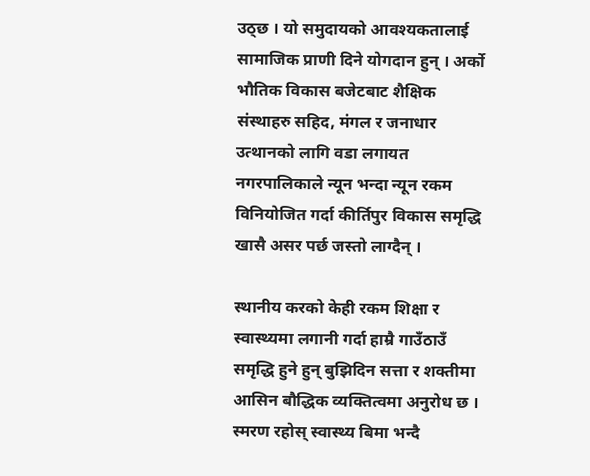उठ्छ । यो समुदायको आवश्यकतालाई सामाजिक प्राणी दिने योगदान हुन् । अर्को भौतिक विकास बजेटबाट शैक्षिक संस्थाहरु सहिद, मंगल र जनाधार उत्थानको लागि वडा लगायत नगरपालिकाले न्यून भन्दा न्यून रकम विनियोजित गर्दा कीर्तिपुर विकास समृद्धि खासै असर पर्छ जस्तो लाग्दैन् ।

स्थानीय करको केही रकम शिक्षा र स्वास्थ्यमा लगानी गर्दा हाम्रै गाउँठाउँ समृद्धि हुने हुन् बुझिदिन सत्ता र शक्तीमा आसिन बौद्धिक व्यक्तित्वमा अनुरोध छ । स्मरण रहोस् स्वास्थ्य बिमा भन्दै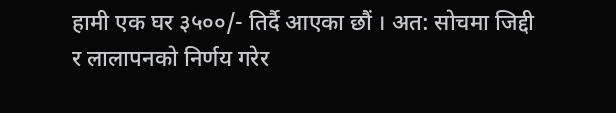हामी एक घर ३५००/- तिर्दै आएका छौं । अत: सोचमा जिद्दी र लालापनको निर्णय गरेर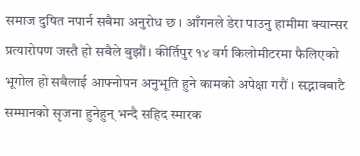समाज दुषित नपार्न सबैमा अनुरोध छ । आँगनले डेरा पाउनु हामीमा क्यान्सर प्रत्यारोपण जस्तै हो सबैले बुझौं । कीर्तिपुर १४ वर्ग किलोमीटरमा फैलिएको भूगोल हो सबैलाई आफ्नोपन अनुभूति हुने कामको अपेक्षा गरौं । सद्भावबाटै सम्मानको सृजना हुनेहुन् भन्दै सहिद स्मारक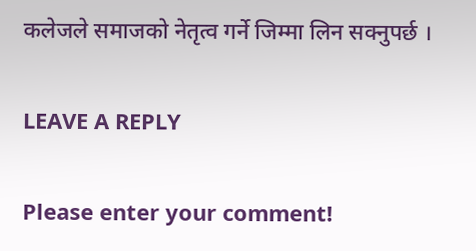कलेजले समाजको नेतृत्व गर्ने जिम्मा लिन सक्नुपर्छ ।

LEAVE A REPLY

Please enter your comment!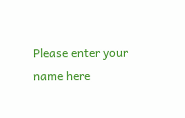Please enter your name here